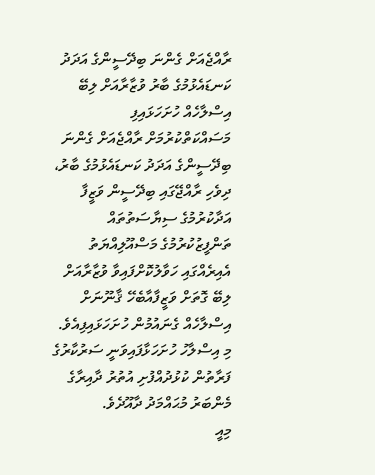ރާއްޖެއަށް ގެންނަ ބިދޭސީންގެ އަދަދު ކަނޑައެޅުމުގެ ބާރު ވުޒާރާއަށް ލިބޭ އިސްލާހެއް ހުށަހަޅައިފި
މަސައްކަތްކުރުމަށް ރާއްޖެއަށް ގެންނަ ބިދޭސީންގެ އަދަދު ކަނޑައެޅުމުގެ ބާރު، ދިވެހި ރާއްޖޭގައި ބިދޭސީން ވަޒީފާ އަދާކުރުމުގެ ސިޔާސަތުތައް ތަންފީޒުކުރުމުގެ މަސްއޫލިއްޔަތު އެއިރެއްގައި ހަވާލުކޮށްފައިވާ ވުޒާރާއަށް ލިބޭ ގޮތަށް ވަޒީފާއާބެހޭ ޤާނޫނަށް އިސްލާހެއް ގެނައުމުން ހުށަހަޅައިފިއެވެ.
މި އިސްލާހު ހުށަހަޅާފައިވަނީ ސަރުކާރުގެ ފަރާތުން ކުޅުދުއްފުށި އުތުރު ދާއިރާގެ މެންބަރު މުޙައްމަދު ދާއޫދެވެ.
މިއީ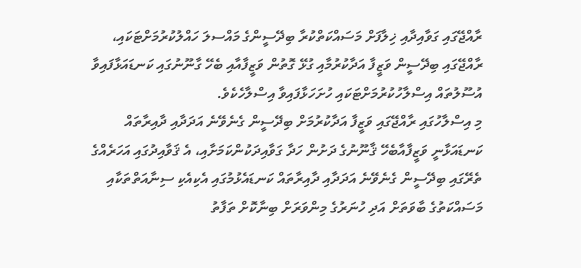ރާއްޖޭގައި ގަވާއިދާއި ޚިލާފަށް މަސައްކަތްކުރާ ބިދޭސީންގެ މައްސލަ ހައްލުކުރުމަށްޓަކައި، ރާއްޖޭގައި ބިދޭސީން ވަޒީފާ އަދާކުރުމާއި ގުޅޭ ގޮތުން ވަޒީފާއާއި ބެހޭ ގާނޫނުގައި ކަނޑައަޅާފައިވާ އުސޫލުތައް އިސްލާހުކުރުމަށްޓަކައި ހުށަހަޅާފައިވާ އިސްލާހެކެވެ.
މި އިސްލާހުގައި ރާއްޖޭގައި ވަޒީފާ އަދާކުރުމަށް ބިދޭސީން ގެނެވޭނެ އަދަދާއި ދާއިރާތައް ކަނޑައަޅާނީ ވަޒީފާއާބެހޭ ޤާނޫނުގެ ދަށުން ހަދާ ގަވާއިދަކުންކަމަށާއި، އެ ޤަވާއިދުގައި އަހަރެއްގެ ތެރޭގައި ބިދޭސީން ގެނެވޭނެ އަދަދާއި ދާއިރާތައް ކަނޑައެޅުމުގައި އެކިއެކި ސިނާއަތްތަކާއި މަސައްކަތުގެ ބާވަތަށް އަދި ހުނަރުގެ މިންވަރަށް ބިނާކޮށް ތަފާތު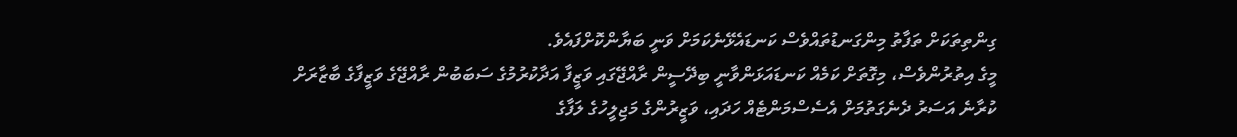ގިންތިތަކަށް ތަފާތު މިންގަނޑުތައްވެސް ކަނޑައެޅޭނެކަމަށް ވަނީ ބަޔާންކޮށްފައެވެ.
މީގެ އިތުރުންވެސް، މިގޮތަށް ކަމެއް ކަނޑައަޅަންވާނީ ބިދޭސީން ރާއްޖޭގައި ވަޒީފާ އަދާކުރުމުގެ ސަބަބުން ރާއްޖޭގެ ވަޒީފާގެ ބާޒާރަށް ކުރާނެ އަސަރު ދެނެގަތުމަށް އެސެސްމަންޓެއް ހަދައި، ވަޒީރުންގެ މަޖިލީހުގެ ލަފާގެ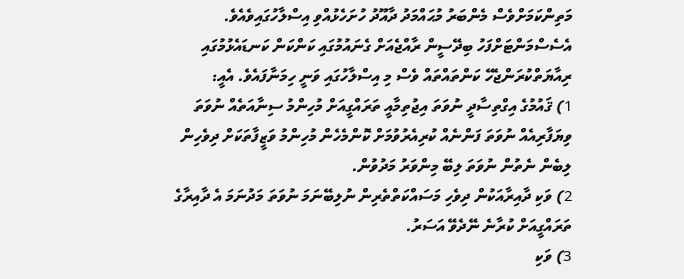މަތިންކަމަށްވެސް މެންބަރު މުޙައްމަދު ދާއޫދު ހުށަހެޅުއްވި އިސްލާހުގައިވެއެވެ.
އެސެސްމަންޓަށްފަހު ބިދޭސީން ރާއްޖެއަށް ގެނައުމުގައި ކަންކަން ކަނޑައެޅުމުގައި ރިއާޔަތްކުރަންޖެހޭ ކަންތައްތައް ވެސް މި އިސްލާހުގައި ވަނީ ހިމަނާފައެވެ. އެއީ:
1) ޤައުމުގެ އިގްތިސާދީ ނުވަތަ އިޖުތިމާއީ ތަރައްގީއަށް މުހިންމު ސިނާއަތެއް ނުވަތަ ވިޔަފާރިއެއް ނުވަތަ ފަންނެއް ކުރިއެރުވުމަށް ކޮންމެހެން މުހިންމު ވަޒީފާތަކަށް ދިވެހިން ލިބެން ނެތުން ނުވަތަ ލިބޭ މިންވަރު މަދުވުން.
2) ވަކި ދާއިރާއަކުން ދިވެހި މަސައްކަތްތެރިން ނުލިބޭނަމަ ނުވަތަ މަދުނަމަ އެ ދާއިރާގެ ތަރައްގީއަށް ކުރާނެ ނޭދެވޭ އަސަރު.
3) ވަކި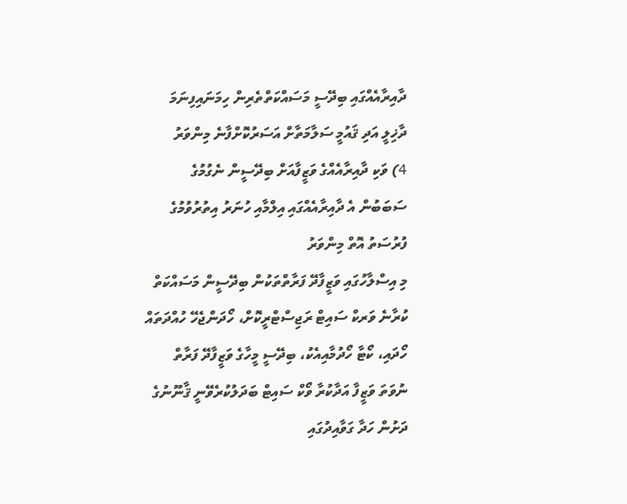ދާއިރާއެއްގައި ބިދޭސީ މަސައްކަތްތެރިން ހިމަނައިފިނަމަ ދާޚިލީ އަދި ޤައުމީ ސަލާމަތާށް އަސަރުކޮށްފާނެ މިންވަރު
4) ވަކި ދާއިރާއެއްގެ ވަޒީފާއަށް ބިދޭސީން ނެގުމުގެ ސަބަބުން އެ ދާއިރާއެއްގައި އިލްމާއި ހުނަރު އިތުރުވުމުގެ ފުރުސަތު އޮތް މިންވަރު
މި އިސްލާހުގައި ވަޒީފާދޭ ފަރާތްތަކުން ބިދޭސީން މަސައްކަތް ކުރާނެ ވަރކް ސައިޓް ރަޖިސްޓްރީކޮށް، ހޯދަންޖެހޭ ހުއްދަތައް ހޯދައި، ކޯޓާ ހޯދުމާއިއެކު، ބިދޭސީ މީހާގެ ވަޒީފާދޭ ފަރާތް ނުވަތަ ވަޒީފާ އަދާކުރާ ވޯކް ސައިޓް ބަދަލުކުރެވޭނީ ޤާނޫނުގެ ދަށުން ހަދާ ގަވާއިދުގައި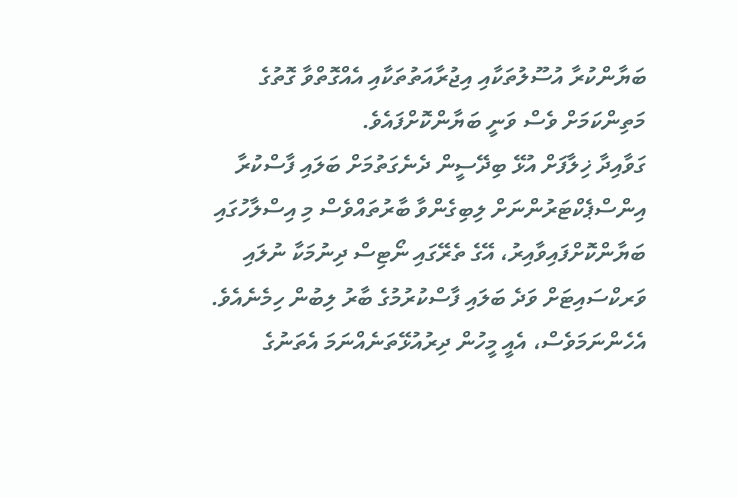ބަޔާންކުރާ އުސޫލުތަކާއި އިޖުރާއަތުތަކާއި އެއްގޮތްވާ ގޮތުގެ މަތިންކަމަށް ވެސް ވަނީ ބަޔާންކޮށްފައެވެ.
ގަވާއިދާ ޚިލާފަށް އުޅޭ ބިދޭސީން ދެނެގަތުމަށް ބަލައި ފާސްކުރާ އިންސްޕެކްޓަރުންނަށް ލިބިގެންވާ ބާރުތައްވެސް މި އިސްލާހުގައި ބަޔާންކޮށްފައިވާއިރު، އޭގެ ތެރޭގައި ނޯޓިސް ދިނުމަކާ ނުލައި ވަރކްސައިޓަށް ވަދެ ބަލައި ފާސްކުރުމުގެ ބާރު ލިބުން ހިމެނެއެވެ. އެހެންނަމަވެސް، އެއީ މީހުން ދިރުއުޅޭތަނެއްނަމަ އެތަނުގެ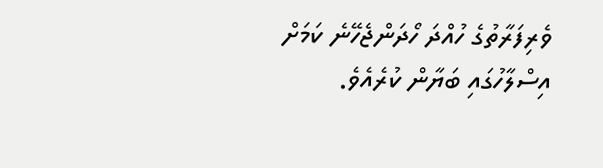ވެރިފަރާތުގެ ހުއްދަ ހޯދަންޖެހޭނެ ކަމަށް އިސްލާހުގައި ބަޔާން ކުރެއެވެ.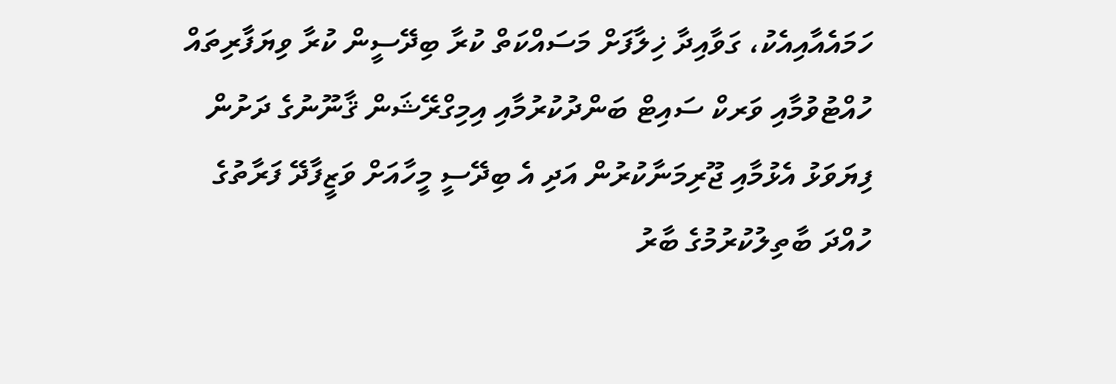ހަމައެއާއިއެކު، ގަވާއިދާ ޚިލާފަށް މަސައްކަތް ކުރާ ބިދޭސީން ކުރާ ވިޔަފާރިތައް ހުއްޓުވުމާއި ވަރކް ސައިޓް ބަންދުކުރުމާއި އިމިގްރޭޝަން ޤާނޫނުގެ ދަށުން ފިޔަވަޅު އެޅުމާއި ޖޫރިމަނާކުރުން އަދި އެ ބިދޭސީ މީހާއަށް ވަޒީފާދޭ ފަރާތުގެ ހުއްދަ ބާތިލުކުރުމުގެ ބާރު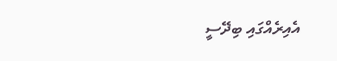އެއިރެއްގައި ބިދޭސީ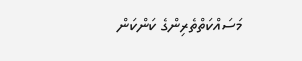މަސައްކަތްތެރިންގެ ކަންކަން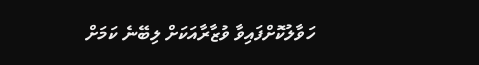ހަވާލުކޮށްފައިވާ ވުޒާރާއަކަށް ލިބޭނެ ކަމަށް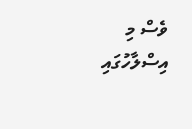ވެސް މި އިސްލާހުގައި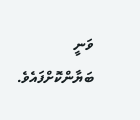ވަނީ ބަޔާންކޮށްފައެވެ.